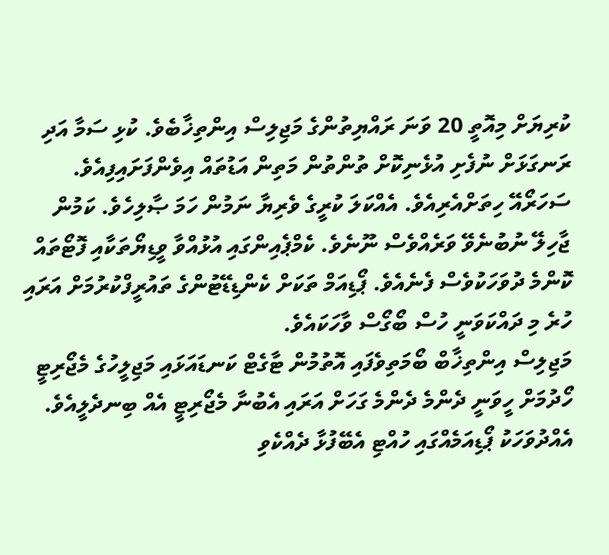ކުރިޔަށް މިއޮތީ 20 ވަނަ ރައްޔިތުންގެ މަޖިލިސް އިންތިޚާބެވެ. ކުޅި ސަމާ އަދި ރަނގަޅަށް ނުފެށި އުޅެނިކޮށް ތުންތުން މަތިން އަޑުތައް އިވެންފަށައިފިއެވެ. ސަހަރޯއޭ ހިތަށްއެރިއެވެ. އެއްކަލަ ކުރީގެ ވެރިޔާ ނަމުން ހަމަ ޞާލިހެވެ. ކަމުން ޖާހިލޭ ނުބުނެވޭ ވަރެއްވެސް ނޫނެވެ. ކެމްޕެއިންގައި އުޅުއްވާ ވީޑިޔޯތަކާއި ފޮޓޯތައް ކޮންމެ ދުވަހަކުވެސް ފެނެއެވެ. ޕޯޑިއަމް ތަކަށް ކެންޑިޑޭޓުންގެ ތައުރީފްކުރުމަށް އަރައި ހުރެ މި ދައްކަވަނީ ހުސް ބޯގޯސް ވާހަކައެވެ.
މަޖިލިސް އިންތިޚާބް ބޯމަތިވެފައި އޮތުމުން ޓާގެޓް ކަނޑައަޅައި މަޖިލީހުގެ މެޖޯރިޓީ ހޯދުމަށް ހީވަނީ ދެންމެ ދެންމެ ގަހަށް އަރައި އެބުނާ މެޖޯރިޓީ އެއް ބިނދެލީއެވެ. އެއްދުވަހަކު ޕޯޑިއަމެއްގައި ހުއްޓި އެބޭފުޅާ ދެއްކެވި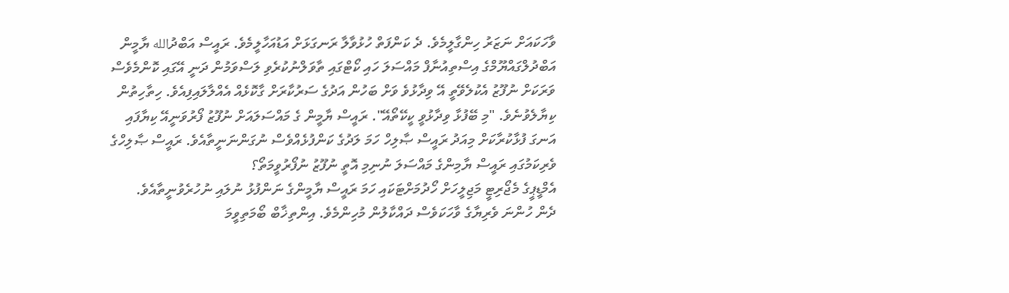ވާހަކައަށް ނަޒަރު ހިންގާލީމެވެ. ދެ ކަންފަތް ހުޅުވާލާ ރަނގަޅަށް އަޑުއަހާލީމެވެ. ރައީސް އަބްދުالله ޔާމީން އަބްދުލްގައްޔޫމްގެ އިސްތިއުނާފް މައްސަލަ ހައި ކޯޓްގައި ތާވަލްނުކުރެވި ލަސްވަމުން ދަނީ އޭގައި ކޮންމެވެސް ވަރަކަށް ނުފޫޒު އެކުލެވޭތީ އޭ ވިދާޅުވެ ވަށް ބަހުން އަދުގެ ސަރުކާރަށް ގާކޮޅެއް އެއްލާލައިފިއެވެ. ހިތާހިތުން ކިޔާލެވުނެވެ. "މި ބޭފުޅާ ވިދާޅުވީ ކީކޭތޯއޭ". ރައީސް ޔާމީން ގެ މައްސަލައަށް ނުފޫޒު ފޯރުވަނީއޭ ކިޔާފައި އަނގަ ފުޅާކުރާކަށް މިއަދު ރައީސް ޞާލިހް ހަމަ ލަދުގެ ކަންފުޅެއްވެސް ނުގަންނަނީތާއެވެ. ރައީސް ޞާލިހްގެ ވެރިކަމުގައި ރައީސް ޔާމިންގެ މައްސަލަ ނުނިމި އޮތީ ނުފޫޒު ނުފޯރުވީމަތޯ؟
އެމްޑީޕީގެ މެޖޯރިޓީ މަޖިލީހަށް ހޯދުމަށްޓަކައި ހަމަ ރައީސް ޔާމީންގެ ނަންފުޅު ނުލައި ނުހުރެވުނީތާއެވެ.
ދެން ހުންނަ ވެރިޔާގެ ވާހަކަވެސް ދައްކާލުން މުހިންމެވެ. އިންތިޚާބް ބޯމަތިވީމަ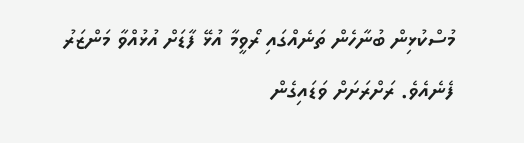މުސްކުޅިން ބުނާހެން ތަނެއްގައި ރޯވީމާ އުޅޭ ފާޑަށް އުޅުއްވާ މަންޒަރު ފެނެއެވެ. ރަށްރަށަށް ވަޑައިގެން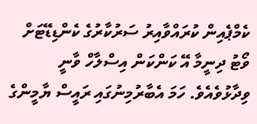ކެމްޕެއިން ކުރައްވާއިރު ސަރުކާރުގެ ކެންޑިޑޭޓަށް ވޯޓު ދިނީމާ އޭ ކަންކަން އިސްލާހް ވާނީ ވިދާޅުވެއެވެ. ހަމަ އެބާރުމިނުގައި ރައީސް ޔާމީންގެ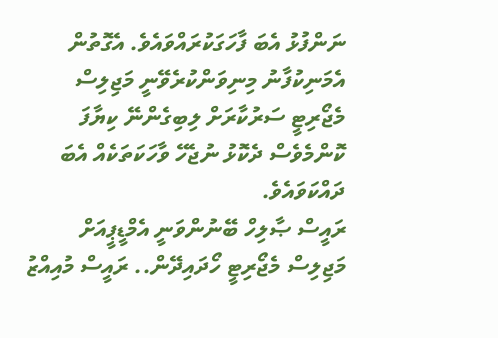ނަންފުޅު އެބަ ފާހަގަކުރައްވައެވެ. އެގޮތުން އެމަނިކުފާނު މިނިވަންކުރެވޭނީ މަޖިލިސް މެޖޯރިޓީ ސަރުކާރަށް ލިބިގެންނޭ ކިޔާފަ ކޮންމެވެސް ދެކޮޅު ނުޖެހޭ ވާހަކަތަކެއް އެބަ ދައްކަވައެވެ.
ރައީސް ޞާލިހް ބޭނުންވަނީ އެމްޑީޕީއަށް މަޖިލިސް މެޖޯރިޓީ ހޯދައިދޭން.. ރައީސް މުއިއްޒު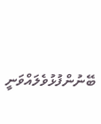ބޭނުންފުޅުވެލައްވަނީ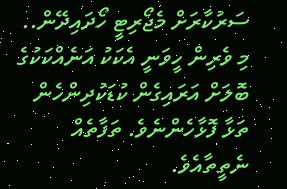ސަރުކާރަށް މެޖޯރިޓީ ހޯދައިދޭން.. މި ވެރިން ހީވަނީ އެކަކު އަނެއްކަކުގެ ބޮލަށް އަރައިގެން ކުޑަކުދިންހެން ތަޅާ ފޮޅާހެންނެވެ. ތަފާތެއް ނެތީތާއެވެ.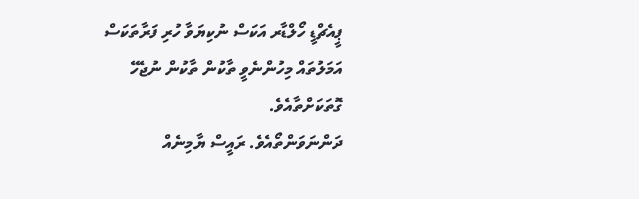ޕީއެޗްޑީ ހޯލްޑާރ އަކަސް ނުކިޔަވާ ހުރި ފަރާތަކަސް އަމަލުތައް މިހުންނެވީ ތާކުން ތާކުން ނުޖެހޭ ގޮތަކަށްތާއެވެ.
ދަންނަވަންތޯއެވެ. ރައީސް ޔާމިނެއް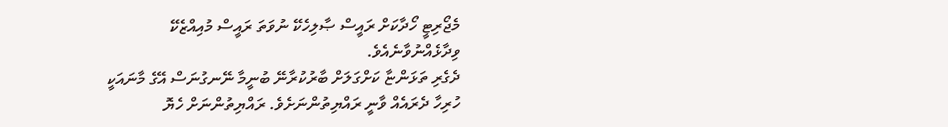މެޖޯރިޓީ ހޯދާކަށް ރައީސް ޞާލިހެކޭ ނުވަތަ ރައީސް މުއިއްޒެކޭ ވިދާޅެއްނުވާނެއެވެ.
ދެގެރި ތަޅަންޏާ ކަށްގަލަށް ބާރުކުރާނޭ ބުނީމާ ނޭނގުނަސް އޭގެ މާނައަކީ ހުރިހާ ދެރައެއް ވާނީ ރައްޔިތުންނަށެވެ. ރައްޔިތުންނަށް ހެޔޮ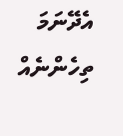އެދޭނަމަ ތިހެންނެއް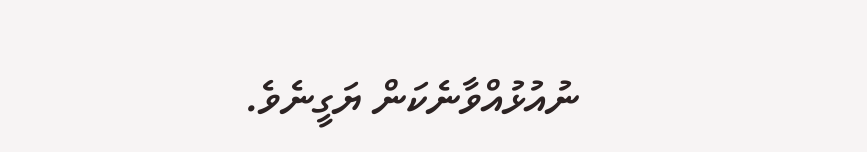ނުއުޅުއްވާނެކަން ޔަގީނެވެ.